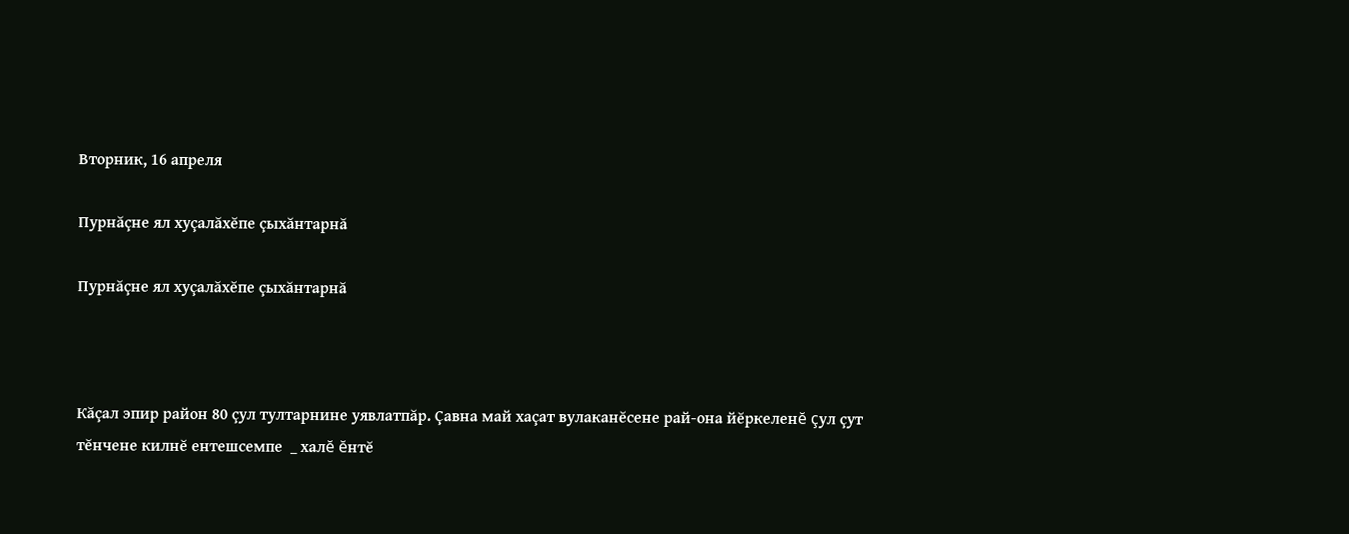Вторник, 16 апреля

Пурнăçне ял хуçалăхĕпе çыхăнтарнă

Пурнăçне ял хуçалăхĕпе çыхăнтарнă



Кăçал эпир район 80 çул тултарнине уявлатпăр. Çавна май хаçат вулаканĕсене рай-она йĕркеленĕ çул çут тĕнчене килнĕ ентешсемпе  _ халĕ ĕнтĕ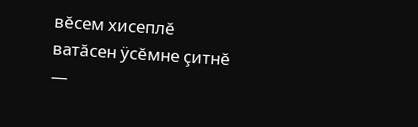вĕсем хисеплĕ ватăсен ÿсĕмне çитнĕ —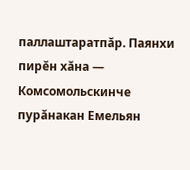паллаштаратпăр. Паянхи пирĕн хăна — Комсомольскинче пурăнакан Емельян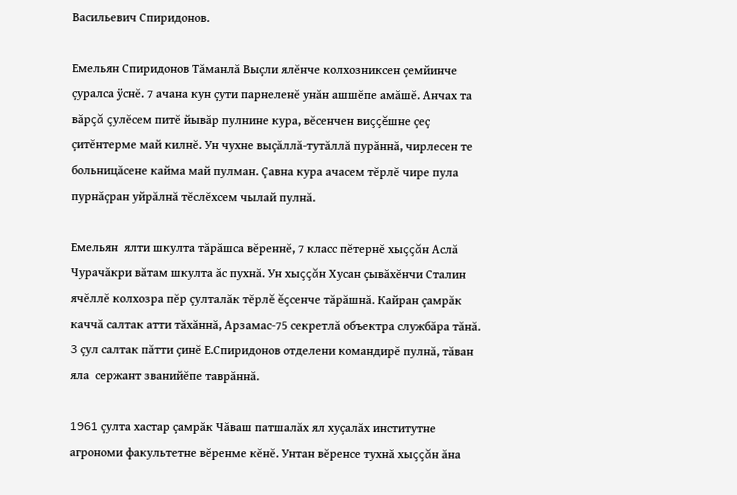Васильевич Спиридонов.

Емельян Спиридонов Тăманлă Выçли ялĕнче колхозниксен çемйинче çуралса ÿснĕ. 7 ачана кун çути парнеленĕ унăн ашшĕпе амăшĕ. Анчах та вăрçă çулĕсем питĕ йывăр пулнине кура, вĕсенчен виççĕшне çеç çитĕнтерме май килнĕ. Ун чухне выçăллă-тутăллă пурăннă, чирлесен те больницăсене кайма май пулман. Çавна кура ачасем тĕрлĕ чире пула пурнăçран уйрăлнă тĕслĕхсем чылай пулнă.

Емельян  ялти шкулта тăрăшса вĕреннĕ, 7 класс пĕтернĕ хыççăн Аслă Чурачăкри вăтам шкулта ăс пухнă. Ун хыççăн Хусан çывăхĕнчи Сталин ячĕллĕ колхозра пĕр çулталăк тĕрлĕ ĕçсенче тăрăшнă. Кайран çамрăк каччă салтак атти тăхăннă, Арзамас-75 секретлă объектра службăра тăнă. 3 çул салтак пăтти çинĕ Е.Спиридонов отделени командирĕ пулнă, тăван яла  сержант званийĕпе таврăннă.

1961 çулта хастар çамрăк Чăваш патшалăх ял хуçалăх институтне агрономи факультетне вĕренме кĕнĕ. Унтан вĕренсе тухнă хыççăн ăна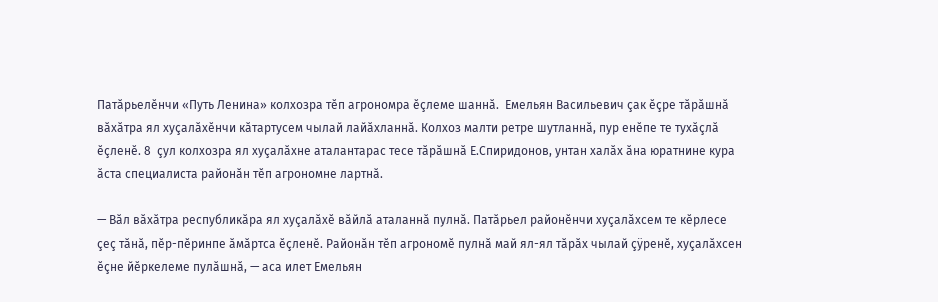Патăрьелĕнчи «Путь Ленина» колхозра тĕп агрономра ĕçлеме шаннă.  Емельян Васильевич çак ĕçре тăрăшнă вăхăтра ял хуçалăхĕнчи кăтартусем чылай лайăхланнă. Колхоз малти ретре шутланнă, пур енĕпе те тухăçлă ĕçленĕ. 8  çул колхозра ял хуçалăхне аталантарас тесе тăрăшнă Е.Спиридонов, унтан халăх ăна юратнине кура ăста специалиста районăн тĕп агрономне лартнă.

— Вăл вăхăтра республикăра ял хуçалăхĕ вăйлă аталаннă пулнă. Патăрьел районĕнчи хуçалăхсем те кĕрлесе çеç тăнă, пĕр-пĕринпе ăмăртса ĕçленĕ. Районăн тĕп агрономĕ пулнă май ял-ял тăрăх чылай çÿренĕ, хуçалăхсен ĕçне йĕркелеме пулăшнă, — аса илет Емельян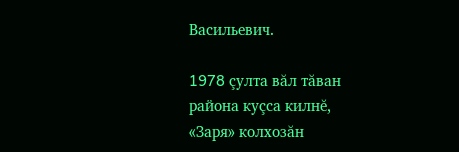Васильевич.

1978 çулта вăл тăван района куçса килнĕ, «Заря» колхозăн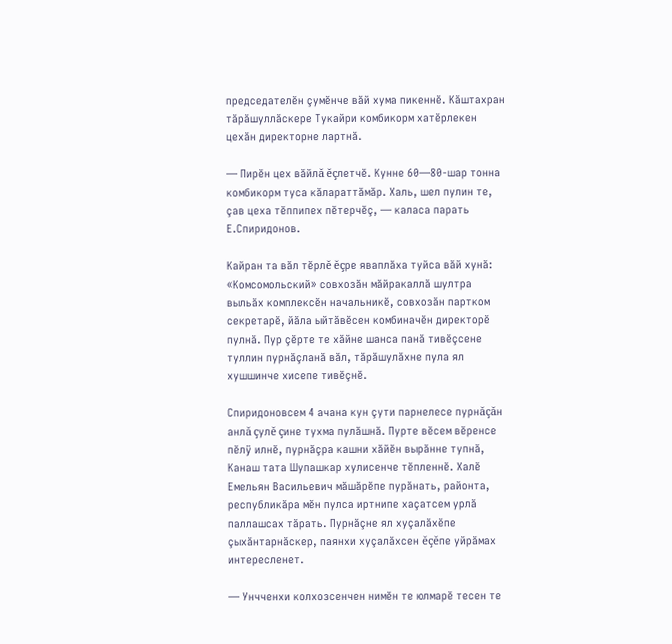председателĕн çумĕнче вăй хума пикеннĕ. Кăштахран тăрăшуллăскере Тукайри комбикорм хатĕрлекен цехăн директорне лартнă.

— Пирĕн цех вăйлă ĕçлетчĕ. Кунне 60—80-шар тонна комбикорм туса кăлараттăмăр. Халь, шел пулин те, çав цеха тĕппипех пĕтерчĕç, — каласа парать Е.Спиридонов.

Кайран та вăл тĕрлĕ ĕçре яваплăха туйса вăй хунă: «Комсомольский» совхозăн мăйракаллă шултра выльăх комплексĕн начальникĕ, совхозăн партком секретарĕ, йăла ыйтăвĕсен комбиначĕн директорĕ пулнă. Пур çĕрте те хăйне шанса панă тивĕçсене туллин пурнăçланă вăл, тăрăшулăхне пула ял хушшинче хисепе тивĕçнĕ.

Спиридоновсем 4 ачана кун çути парнелесе пурнăçăн анлă çулĕ çине тухма пулăшнă. Пурте вĕсем вĕренсе пĕлÿ илнĕ, пурнăçра кашни хăйĕн вырăнне тупнă, Канаш тата Шупашкар хулисенче тĕпленнĕ. Халĕ Емельян Васильевич мăшăрĕпе пурăнать, районта, республикăра мĕн пулса иртнипе хаçатсем урлă паллашсах тăрать. Пурнăçне ял хуçалăхĕпе çыхăнтарнăскер, паянхи хуçалăхсен ĕçĕпе уйрăмах интересленет.

— Унчченхи колхозсенчен нимĕн те юлмарĕ тесен те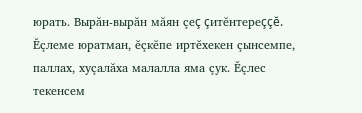юрать. Вырăн-вырăн мăян çеç çитĕнтереççĕ. Ĕçлеме юратман, ĕçкĕпе иртĕхекен çынсемпе, паллах, хуçалăха малалла яма çук. Ĕçлес текенсем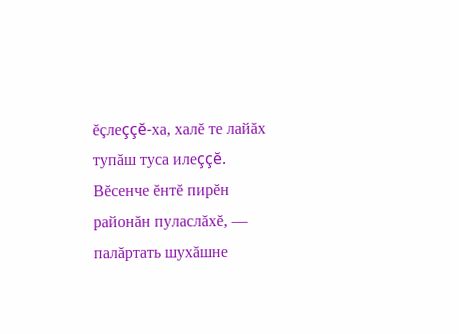ĕçлеççĕ-ха, халĕ те лайăх тупăш туса илеççĕ. Вĕсенче ĕнтĕ пирĕн районăн пуласлăхĕ, — палăртать шухăшне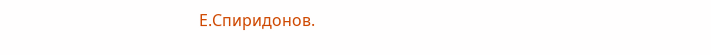Е.Спиридонов.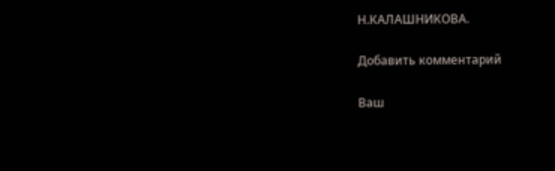Н.КАЛАШНИКОВА.

Добавить комментарий

Ваш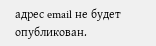адрес email не будет опубликован.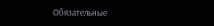Обязательные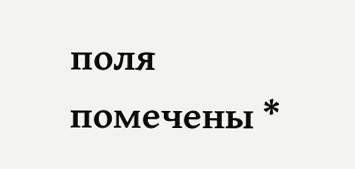поля помечены *